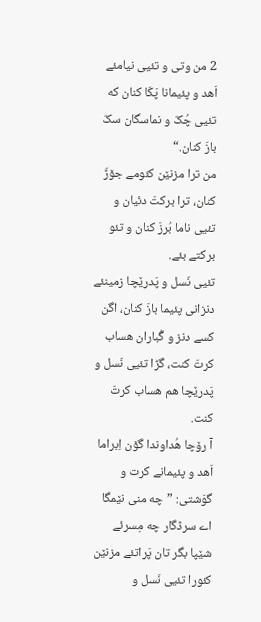2 من وتی و تئیی نیامئے اَهد و پئیمانا پَکّا کنان که تئیی چُکّ و نماسگان سکّ بازَ کنان.“
من ترا مزنێن کئومے جۆڑَ کنان، ترا برکتَ دئیان و تئیی ناما بُرزَ کنان و تئو برکتے بئے.
تئیی نَسل و پَدرێچا زمینئے دنزانی پئیما بازَ کنان، اگن کسے دنز و گُباران هساب کرتَ کنت، گڑا تئیی نَسل و پَدرێچا هم هساب کرتَ کنت.
آ رۆچا هُداوندا گۆن اِبراما اَهد و پئیمانے کرت و گوَشتی: ”چه منی نێمگا اے سرڈگار چه مِسرئے شێپا بگر تان پَراتئے مزنێن کئورا تئیی نَسل و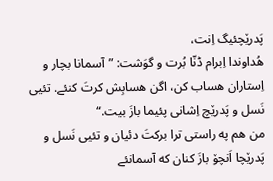پَدرێچئیگ اِنت،
هُداوندا اِبرام ڈنّا بُرت و گوَشت: ”آسمانا بچار و اِستاران هساب کن، اگن هسابِش کرتَ کنئے. تئیی نَسل و پَدرێچ اِشانی پئیما بازَ بیت.“
من هم په راستی ترا برکتَ دئیان و تئیی نَسل و پَدرێچا اَنچۆ بازَ کنان که آسمانئے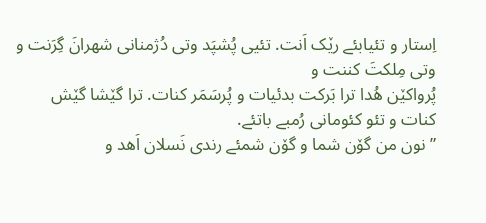اِستار و تئیابئے رێک اَنت. تئیی پُشپَد وتی دُژمنانی شهرانَ گِرَنت و وتی مِلکتَ کننت و
پُرواکێن هُدا ترا بَرکت بدئیات و پُرسَمَر کنات. ترا گێشا گێش کنات و تئو کئومانی رُمبے باتئے.
”نون من گۆن شما و گۆن شمئے رندی نَسلان اَهد و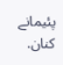پئیمانے کنان.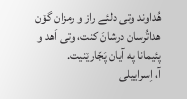هُداوند وتی دلئے راز و رمزان گۆن هداتُرسان درشانَ کنت، وتی اَهد و پئیمانا په آیان پَجّارێنیت.
آ، اِسراییلی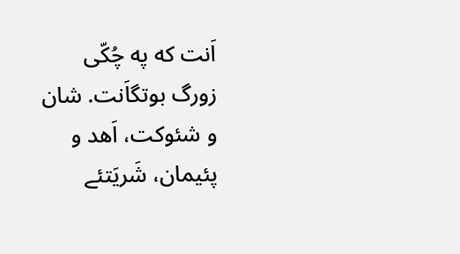اَنت که په چُکّی زورگ بوتگاَنت. شان و شئوکت، اَهد و پئیمان، شَریَتئے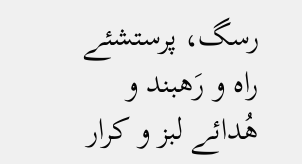رسگ، پرستشئے راه و رَهبند و هُدائے لبز و کرار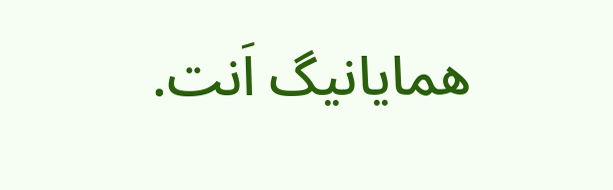همایانیگ اَنت.